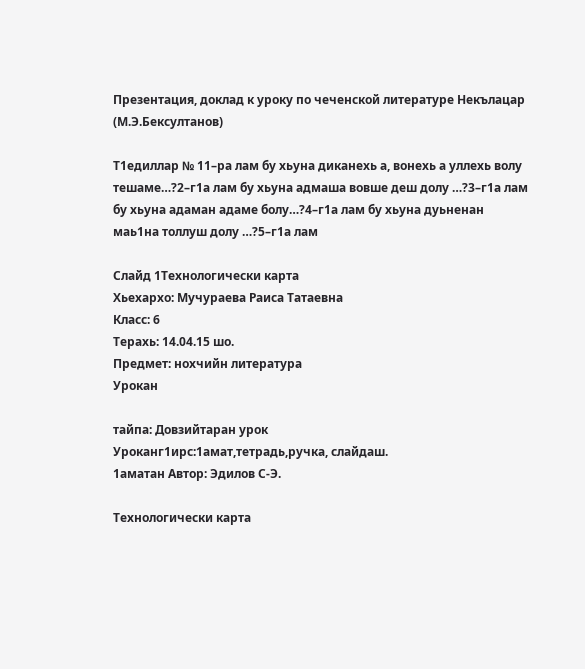Презентация, доклад к уроку по чеченской литературе Некълацар (М.Э.Бексултанов)

Т1едиллар № 11–ра лам бу хьуна диканехь а, вонехь а уллехь волу тешаме…?2–г1а лам бу хьуна адмаша вовше деш долу …?3–г1а лам бу хьуна адаман адаме болу…?4–г1а лам бу хьуна дуьненан маь1на толлуш долу …?5–г1а лам

Слайд 1Технологически карта
Хьехархо: Мучураева Раиса Татаевна
Класс: 6
Терахь: 14.04.15 шо.
Предмет: нохчийн литература
Урокан

тайпа: Довзийтаран урок
Уроканг1ирс:1амат,тетрадь,ручка, слайдаш.
1аматан Автор: Эдилов С-Э.

Технологически карта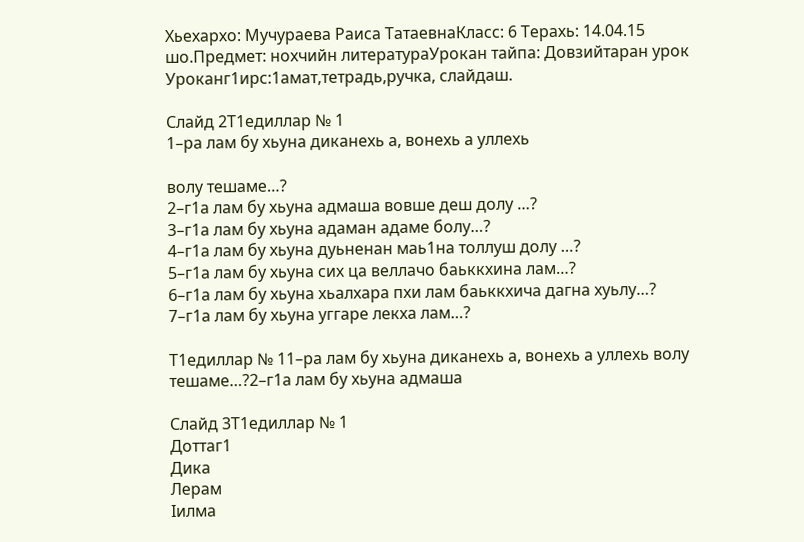Хьехархо: Мучураева Раиса ТатаевнаКласс: 6 Терахь: 14.04.15 шо.Предмет: нохчийн литератураУрокан тайпа: Довзийтаран урок Уроканг1ирс:1амат,тетрадь,ручка, слайдаш.

Слайд 2Т1едиллар № 1
1–ра лам бу хьуна диканехь а, вонехь а уллехь

волу тешаме…?
2–г1а лам бу хьуна адмаша вовше деш долу …?
3–г1а лам бу хьуна адаман адаме болу…?
4–г1а лам бу хьуна дуьненан маь1на толлуш долу …?
5–г1а лам бу хьуна сих ца веллачо баьккхина лам…?
6–г1а лам бу хьуна хьалхара пхи лам баьккхича дагна хуьлу…?
7–г1а лам бу хьуна уггаре лекха лам…?

Т1едиллар № 11–ра лам бу хьуна диканехь а, вонехь а уллехь волу тешаме…?2–г1а лам бу хьуна адмаша

Слайд 3Т1едиллар № 1
Доттаг1
Дика
Лерам
Iилма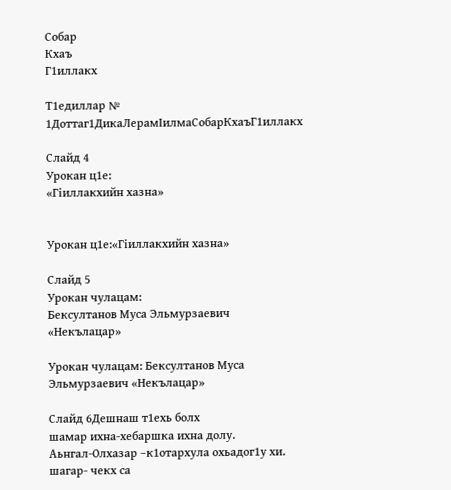Собар
Кхаъ
Г1иллакх

Т1едиллар № 1Доттаг1ДикаЛерамIилмаСобарКхаъГ1иллакх

Слайд 4
Урокан ц1е:
«Гiиллакхийн хазна»


Урокан ц1е:«Гiиллакхийн хазна»

Слайд 5
Урокан чулацам:
Бексултанов Муса Эльмурзаевич
«Некълацар»

Урокан чулацам: Бексултанов Муса Эльмурзаевич «Некълацар»

Слайд 6Дешнаш т1ехь болх
шамар ихна-хебаршка ихна долу.
Аьнгал-Олхазар –к1отархула охьадог1у хи.
шагар- чекх са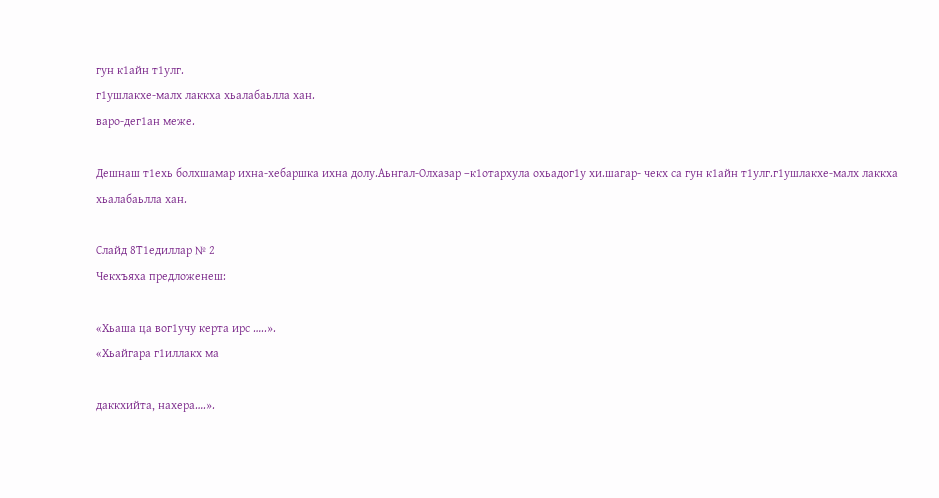гун к1айн т1улг.
г1ушлакхе-малх лаккха хьалабаьлла хан.
варо-дег1ан меже.

Дешнаш т1ехь болхшамар ихна-хебаршка ихна долу.Аьнгал-Олхазар –к1отархула охьадог1у хи.шагар- чекх са гун к1айн т1улг.г1ушлакхе-малх лаккха хьалабаьлла хан.

Слайд 8Т1едиллар № 2
Чекхъяха предложенеш:

«Хьаша ца вог1учу керта ирс …..».
«Хьайгара г1иллакх ма

даккхийта, нахера….».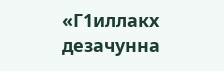«Г1иллакх дезачунна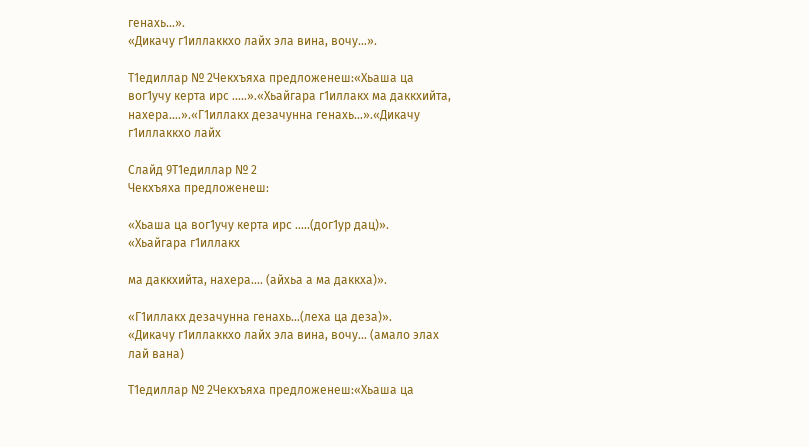генахь…».
«Дикачу г1иллаккхо лайх эла вина, вочу…».

Т1едиллар № 2Чекхъяха предложенеш:«Хьаша ца вог1учу керта ирс …..».«Хьайгара г1иллакх ма даккхийта, нахера….».«Г1иллакх дезачунна генахь…».«Дикачу г1иллаккхо лайх

Слайд 9Т1едиллар № 2
Чекхъяха предложенеш:

«Хьаша ца вог1учу керта ирс …..(дог1ур дац)».
«Хьайгара г1иллакх

ма даккхийта, нахера…. (айхьа а ма даккха)».

«Г1иллакх дезачунна генахь…(леха ца деза)».
«Дикачу г1иллаккхо лайх эла вина, вочу… (амало элах лай вана)

Т1едиллар № 2Чекхъяха предложенеш:«Хьаша ца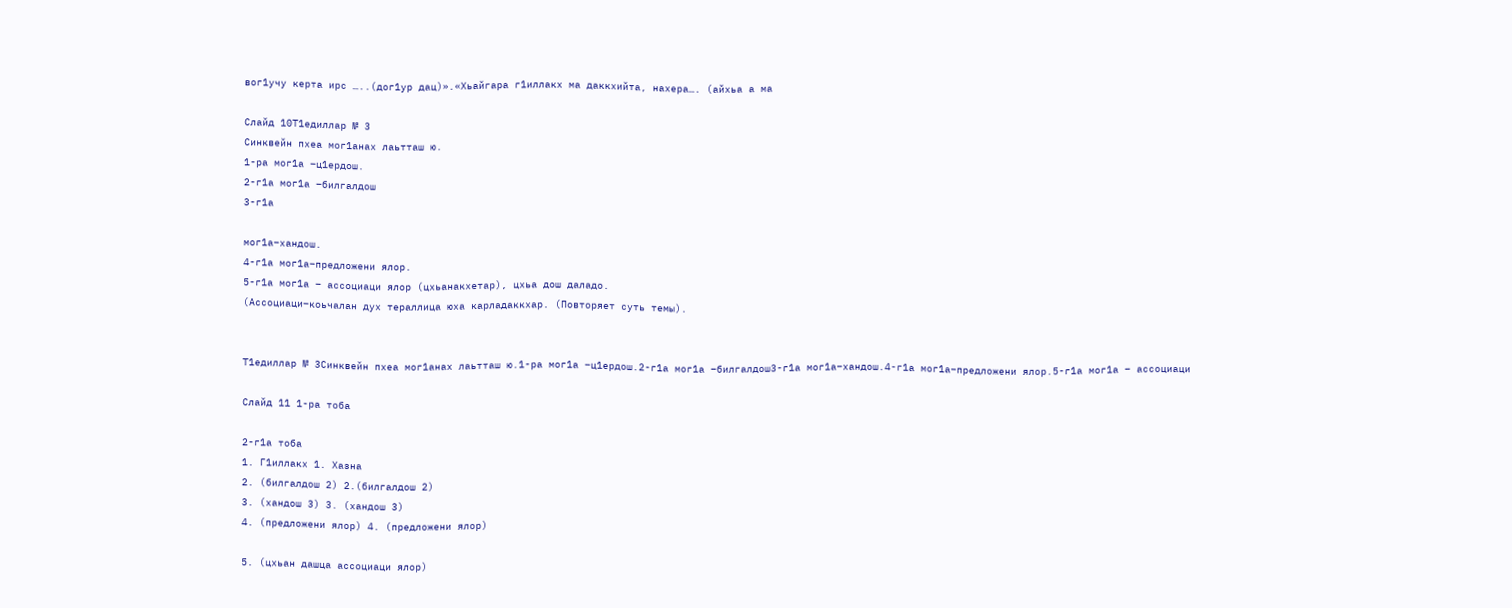вог1учу керта ирс …..(дог1ур дац)».«Хьайгара г1иллакх ма даккхийта, нахера…. (айхьа а ма

Слайд 10Т1едиллар № 3
Синквейн пхеа мог1анах лаьтташ ю.
1-ра мог1а –ц1ердош.
2-г1а мог1а –билгалдош
3-г1а

мог1а–хандош.
4-г1а мог1а–предложени ялор.
5-г1а мог1а – ассоциаци ялор (цхьанакхетар), цхьа дош даладо.
(Ассоциаци–коьчалан дух тераллица юха карладаккхар. (Повторяет суть темы).


Т1едиллар № 3Синквейн пхеа мог1анах лаьтташ ю.1-ра мог1а –ц1ердош.2-г1а мог1а –билгалдош3-г1а мог1а–хандош.4-г1а мог1а–предложени ялор.5-г1а мог1а – ассоциаци

Слайд 11 1-ра тоба

2-г1а тоба
1. Г1иллакх 1. Хазна
2. (билгалдош 2) 2.(билгалдош 2)
3. (хандош 3) 3. (хандош 3)
4. (предложени ялор) 4. (предложени ялор)

5. (цхьан дашца ассоциаци ялор)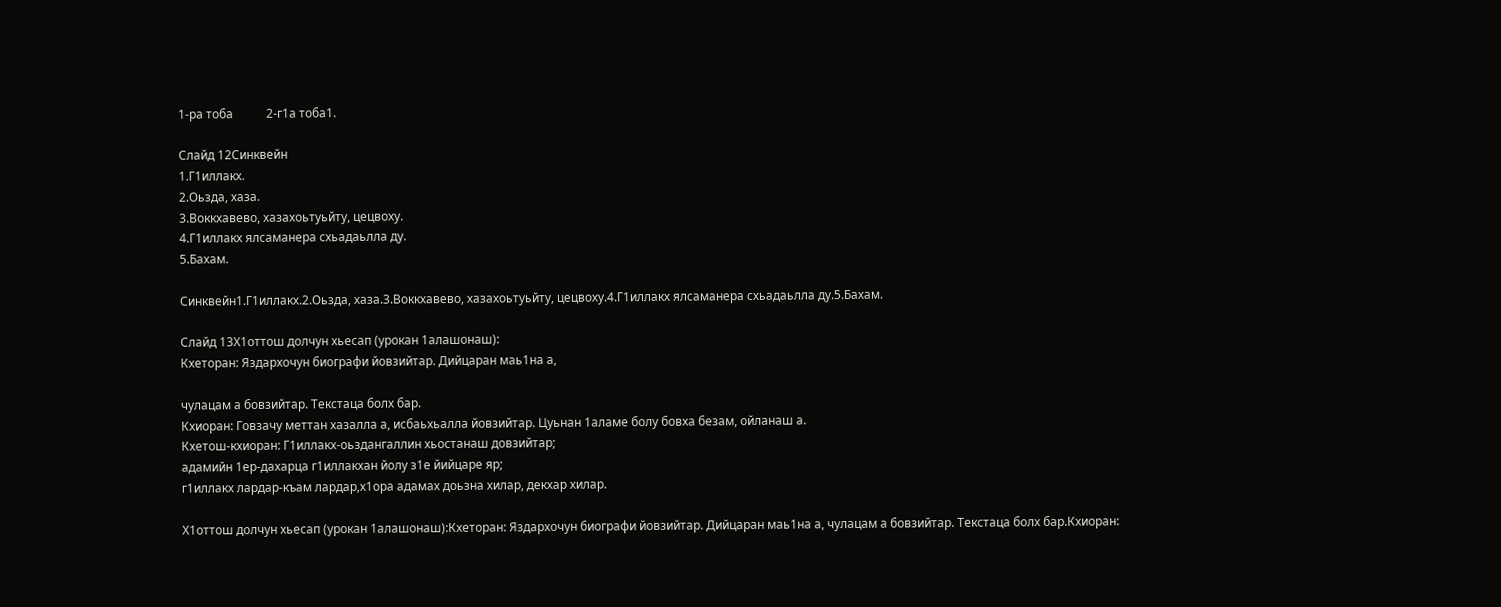1-ра тоба           2-г1а тоба1.

Слайд 12Синквейн
1.Г1иллакх.
2.Оьзда, хаза.
3.Воккхавево, хазахоьтуьйту, цецвоху.
4.Г1иллакх ялсаманера схьадаьлла ду.
5.Бахам.

Синквейн1.Г1иллакх.2.Оьзда, хаза.3.Воккхавево, хазахоьтуьйту, цецвоху.4.Г1иллакх ялсаманера схьадаьлла ду.5.Бахам.

Слайд 13Х1оттош долчун хьесап (урокан 1алашонаш):
Кхеторан: Яздархочун биографи йовзийтар. Дийцаран маь1на а,

чулацам а бовзийтар. Текстаца болх бар.
Кхиоран: Говзачу меттан хазалла а, исбаьхьалла йовзийтар. Цуьнан 1аламе болу бовха безам, ойланаш а.
Кхетош-кхиоран: Г1иллакх-оьздангаллин хьостанаш довзийтар;
адамийн 1ер-дахарца г1иллакхан йолу з1е йийцаре яр;
г1иллакх лардар-къам лардар,х1ора адамах доьзна хилар, декхар хилар.

Х1оттош долчун хьесап (урокан 1алашонаш):Кхеторан: Яздархочун биографи йовзийтар. Дийцаран маь1на а, чулацам а бовзийтар. Текстаца болх бар.Кхиоран: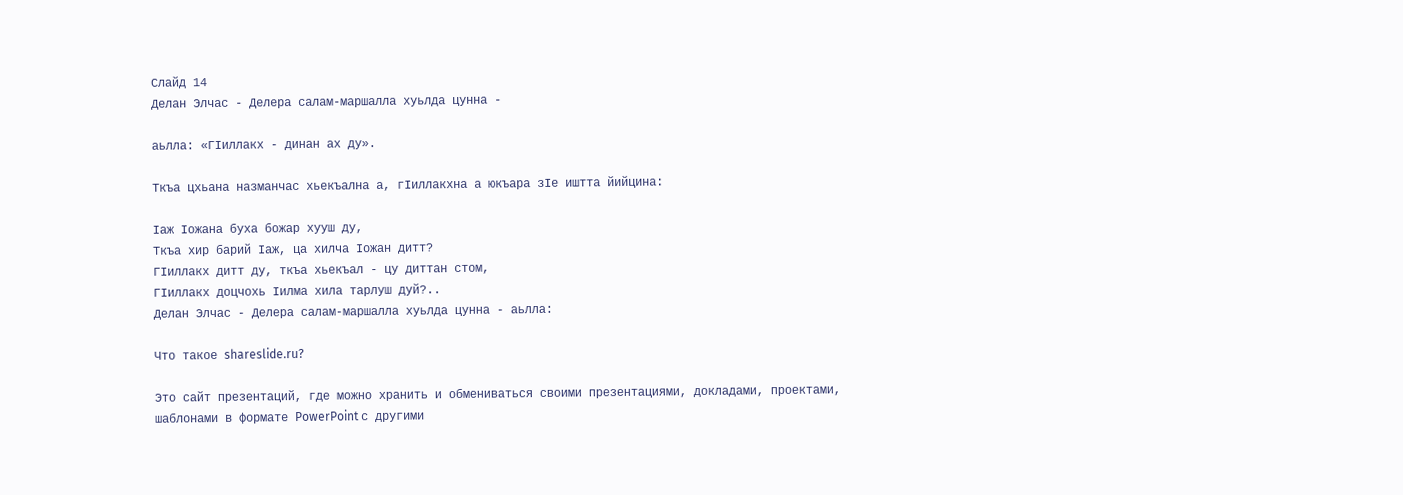Слайд 14
Делан Элчас - Делера салам-маршалла хуьлда цунна -

аьлла: «ГIиллакх - динан ах ду».

Ткъа цхьана назманчас хьекъална а, гIиллакхна а юкъара зIе иштта йийцина:

Iаж Iожана буха божар хууш ду,
Ткъа хир барий Iаж, ца хилча Iожан дитт?
ГIиллакх дитт ду, ткъа хьекъал - цу диттан стом,
ГIиллакх доцчохь Iилма хила тарлуш дуй?..
Делан Элчас - Делера салам-маршалла хуьлда цунна - аьлла:

Что такое shareslide.ru?

Это сайт презентаций, где можно хранить и обмениваться своими презентациями, докладами, проектами, шаблонами в формате PowerPoint с другими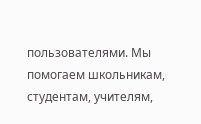пользователями. Мы помогаем школьникам, студентам, учителям,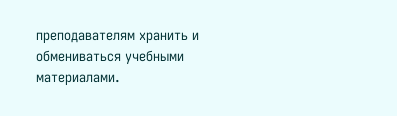преподавателям хранить и обмениваться учебными материалами.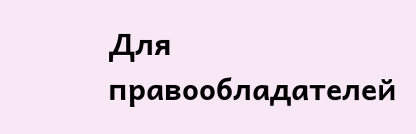Для правообладателей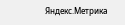Яндекс.Метрика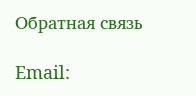Обратная связь

Email: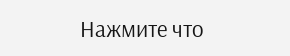Нажмите что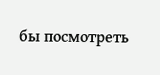бы посмотреть